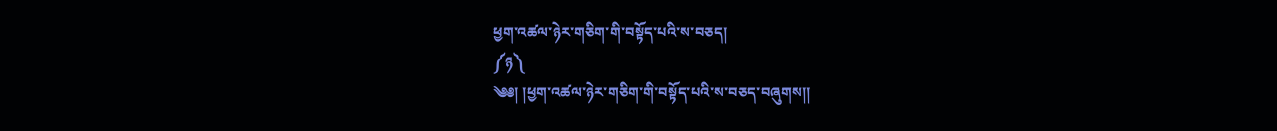ཕྱག་འཚལ་ཉེར་གཅིག་གི་བསྟོད་པའི་ས་བཅད།
༼ཉ༽
༄༅། །ཕྱག་འཚལ་ཉེར་གཅིག་གི་བསྟོད་པའི་ས་བཅད་བཞུགས།།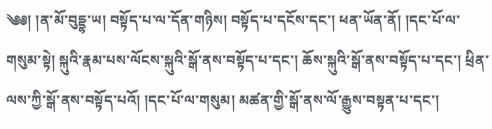༄༅། །ན་མོ་བུདྡྷ་ཡ། བསྟོད་པ་ལ་དོན་གཉིས། བསྟོད་པ་དངོས་དང་། ཕན་ཡོན་ནོ། །དང་པོ་ལ་གསུམ་སྟེ། སྐུའི་རྣམ་པས་ལོངས་སྐུའི་སྒོ་ནས་བསྟོད་པ་དང་། ཆོས་སྐུའི་སྒོ་ནས་བསྟོད་པ་དང་། ཕྲིན་ལས་ཀྱི་སྒོ་ནས་བསྟོད་པའོ། །དང་པོ་ལ་གསུམ། མཚན་གྱི་སྒོ་ནས་ལོ་རྒྱུས་བསྟན་པ་དང་།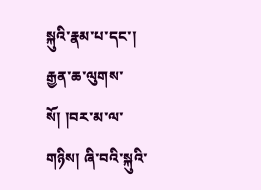སྐུའི་རྣམ་པ་དང་། རྒྱན་ཆ་ལུགས་སོ། །བར་མ་ལ་གཉིས། ཞི་བའི་སྐུའི་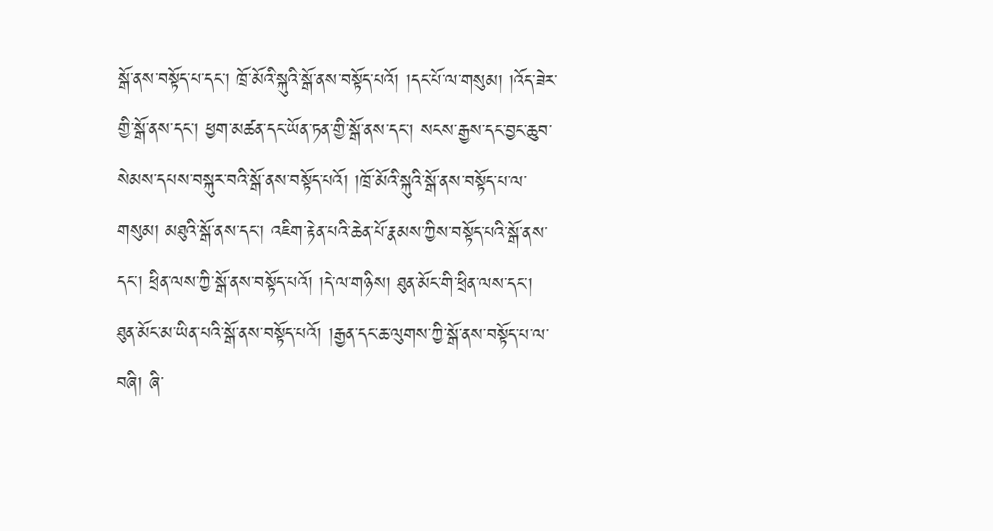སྒོ་ནས་བསྟོད་པ་དང་། ཁྲོ་མོའི་སྐུའི་སྒོ་ནས་བསྟོད་པའོ། །དང་པོ་ལ་གསུམ། །འོད་ཟེར་གྱི་སྒོ་ནས་དང་། ཕྱག་མཚན་དང་ཡོན་ཏན་གྱི་སྒོ་ནས་དང་། སངས་རྒྱས་དང་བྱང་ཆུབ་སེམས་དཔས་བསྐུར་བའི་སྒོ་ནས་བསྟོད་པའོ། །ཁྲོ་མོའི་སྐུའི་སྒོ་ནས་བསྟོད་པ་ལ་གསུམ། མཐུའི་སྒོ་ནས་དང་། འཇིག་རྟེན་པའི་ཆེན་པོ་རྣམས་ཀྱིས་བསྟོད་པའི་སྒོ་ནས་དང་། ཕྲིན་ལས་ཀྱི་སྒོ་ནས་བསྟོད་པའོ། །དེ་ལ་གཉིས། ཐུན་མོང་གི་ཕྲིན་ལས་དང་། ཐུན་མོང་མ་ཡིན་པའི་སྒོ་ནས་བསྟོད་པའོ། །རྒྱན་དང་ཆ་ལུགས་ཀྱི་སྒོ་ནས་བསྟོད་པ་ལ་བཞི། ཞི་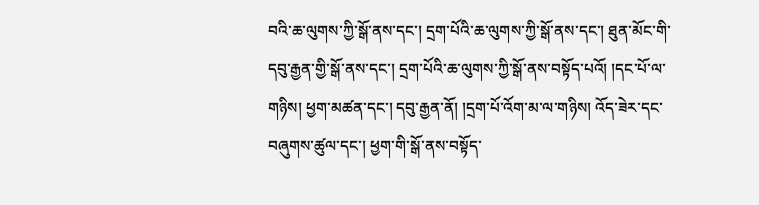བའི་ཆ་ལུགས་ཀྱི་སྒོ་ནས་དང་། དྲག་པོའི་ཆ་ལུགས་ཀྱི་སྒོ་ནས་དང་། ཐུན་མོང་གི་དབུ་རྒྱན་གྱི་སྒོ་ནས་དང་། དྲག་པོའི་ཆ་ལུགས་ཀྱི་སྒོ་ནས་བསྟོད་པའོ། །དང་པོ་ལ་གཉིས། ཕྱག་མཚན་དང་། དབུ་རྒྱན་ནོ། །དྲག་པོ་འོག་མ་ལ་གཉིས། འོད་ཟེར་དང་བཞུགས་ཚུལ་དང་། ཕྱག་གི་སྒོ་ནས་བསྟོད་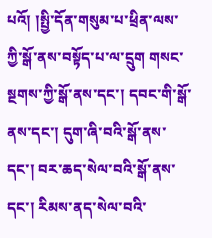པའོ། །སྤྱི་དོན་གསུམ་པ་ཕྲིན་ལས་ཀྱི་སྒོ་ནས་བསྟོད་པ་ལ་དྲུག གསང་སྔགས་ཀྱི་སྒོ་ནས་དང་། དབང་གི་སྒོ་ནས་དང་། དུག་ཞི་བའི་སྒོ་ནས་དང་། བར་ཆད་སེལ་བའི་སྒོ་ནས་དང་། རིམས་ནད་སེལ་བའི་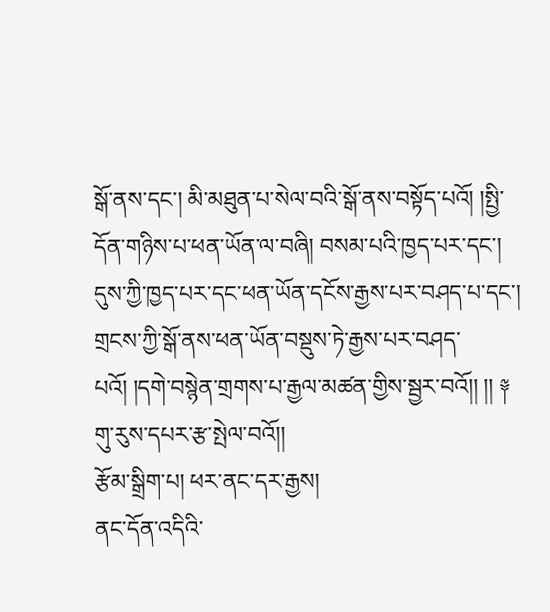སྒོ་ནས་དང་། མི་མཐུན་པ་སེལ་བའི་སྒོ་ནས་བསྟོད་པའོ། །སྤྱི་དོན་གཉིས་པ་ཕན་ཡོན་ལ་བཞི། བསམ་པའི་ཁྱད་པར་དང་། དུས་ཀྱི་ཁྱད་པར་དང་ཕན་ཡོན་དངོས་རྒྱས་པར་བཤད་པ་དང་། གྲངས་ཀྱི་སྒོ་ནས་ཕན་ཡོན་བསྡུས་ཏེ་རྒྱས་པར་བཤད་པའོ། །དགེ་བསྙེན་གྲགས་པ་རྒྱལ་མཚན་གྱིས་སྦྱར་བའོ།། །། ༈ གུ་རུས་དཔར་རྩ་སྤེལ་བའོ།།
རྩོམ་སྒྲིག་པ། ཕར་ནང་དར་རྒྱས།
ནང་དོན་འདིའི་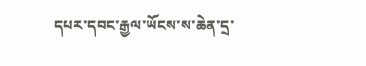དཔར་དབང་རྒྱལ་ཡོངས་ས་ཆེན་དྲ་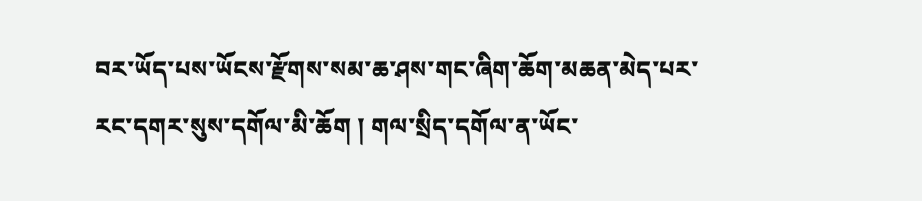བར་ཡོད་པས་ཡོངས་རྫོགས་སམ་ཆ་ཤས་གང་ཞིག་ཆོག་མཆན་མེད་པར་རང་དགར་སུས་དགོལ་མི་ཆོག ། གལ་སྲིད་དགོལ་ན་ཡོང་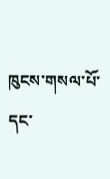ཁུངས་གསལ་པོ་དང་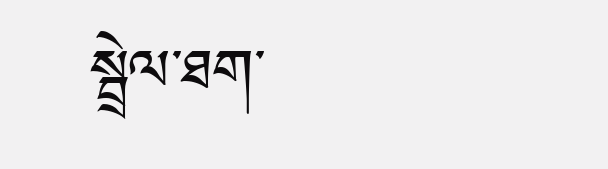སྦྲེལ་ཐག་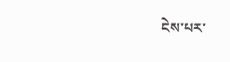ངེས་པར་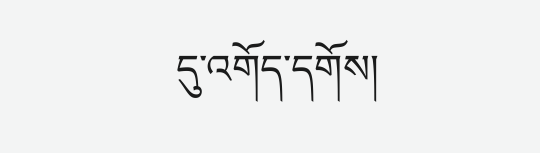དུ་འགོད་དགོས།